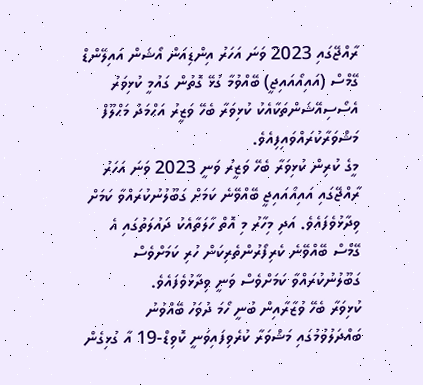ރާއްޖޭގައި 2023 ވަނަ އަހަރު އިންޑިއަން އޯޝަން އައިލޭންޑް ގޭމްސް (އައިއޯއައިޖީ) ބޭއްވުމާ ގުޅޭ ގޮތުން ގައުމީ ކުޅިވަރު އެސޯސިއޭޝަންތަކާއެކު ކުޅިވަރާ ބެހޭ ވަޒީރު އަޙްމަދު މަޙްލޫފް މަޝްވަރާކުރައްވައިފިއެވެ.
މީގެ ކުރިން ކުޅިވަރާ ބެހޭ ވަޒީރު ވަނީ 2023 ވަނަ އަހަރު ރާއްޖޭގައި އައިއޯއައިޖީ ބޭއްވޭނެ ކަމަށް ގަބޫލުނުކުރައްވާ ކަމަށް ވިދާޅުވެފައެވެ. އަދި މިހާރު މި އޮތް ހާލަތާއެކު ދައުލަތުގައި އެ ގޭމްސް ބޭއްވޭނެ ކެރިފޯރުންތެރިކަން ހުރި ކަމަށްވެސް ގަބޫލުނުކުރައްވާ ކަމަށްވެސް ވަނީ ވިދާޅުވެފައެވެ.
ކުޅިވަރާ ބެހޭ ވުޒާރާއިން ބުނީ ހޯމަ ދުވަހު ބޭއްވުނު ބައްދަލުވުމުގައި މަޝްވަރާ ކުރެވިފައިވަނީ ކޮވިޑް-19 އާ ގުޅިގެން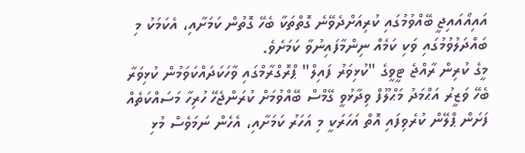އައިއޯއައިޖީ ބޭއްވުމުގައި ކުރިއަށްދެވޭނެ ގޮތްތަކާ ބެހޭ ގޮތުން ކަމަށާއި، އެކަމަކު މި ބައްދަލުވުމުގައި ވަކި ކަމެއް ނިންމާފައިނުވާ ކަމަށެވެ.
މީގެ ކުރިން ރާއްޖެ ޓީވީގެ "ކުޅިވަރު ފައިލް" ޕްރޮގްރާމްގައި ވާހަކަދައްކަވަމުން ކުޅިވަރާ ބެހޭ ވަޒީރު އަޙްމަދު މަޙްލޫފް ވިދާޅުވީ ގޭމްސް ބޭއްވުމަށް ކުރަންޖެހޭ ހުރިހާ މަސައްކަތެއް ފަށަން ޕްލޭން ކުރެވިފައި އޮތް އަހަރަކީ މި އަހަރު ކަމަށާއި، އެހެން ނަމަވެސް މުޅި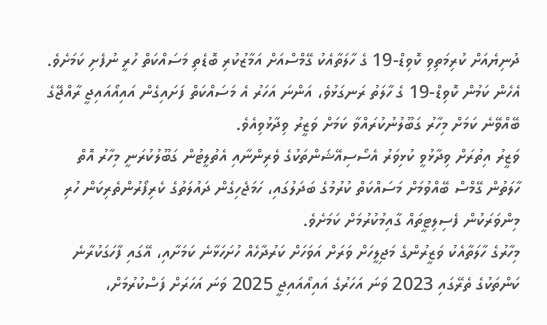ދުނިޔެއަށް ކުރިމަތިވި ކޮވިޑް-19 ގެ ހާލަތާއެކު ގޭމްސްއަށް އަމާޒުކުރި ބޮޑެތި މަސައްކަތް ހުރީ ނުފެށި ކަމަށެވެ. އެހެން ކަމުން ކޮވިޑް-19 ގެ ހާލަތު ރަނގަޅުވެ، އަންނަ އަހަރު އެ މަސައްކަތް ފަށައިގެން އައިއޯއައިޖީ ރާއްޖޭގެ ބޭއްވޭނެ ކަމަށް މިހާރު ގަބޫލުނުކުރައްވާ ކަމަށް ވަޒީރު ވިދާޅުވިއެވެ.
ވަޒީރު އިތުރަށް ވިދާޅުވީ ކުޅިވަރު އެސޯސިއޭޝަންތަކުގެ ވެރިންނާއި އެތުލީޓުން ގަބޫލުކުރަނީ މިހާރު އޮތް ހާލަތުން ގޭމްސް ބޭއްވުމަށް މަސައްކަތް ކުރުމުގެ ބަދަލުގައި، ހަމަޖެހިގެން ދައުލަތުގެ ކެރިފޯރުންތެރިކަން ހުރި މިންވަރަކުން ފެސިލިޓީތައް ގާއިމުކުރުމަށް ކަމަށެވެ.
މިހާރުގެ ހާލަތާއެކު ވަޒީރުންގެ މަޖިލީހަށް ވަރަށް އަވަހަށް ކަރުދާހެއް ހުށަހަޅާނެ ކަމަށާއި، އޭގައި ފާހަގަކުރާނެ ކަންތަކުގެ ތެރޭގައި 2023 ވަނަ އަހަރުގެ އައިއޯއައިޖީ 2025 ވަނަ އަހަރަށް ފަސްކުރުމަށް،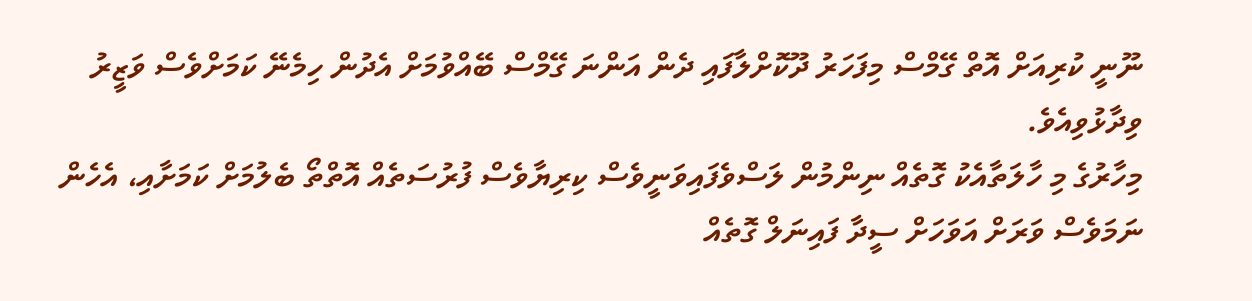ނޫނީ ކުރިއަށް އޮތް ގޭމްސް މިފަހަރު ދޫކޮށްލާފައި ދެން އަންނަ ގޭމްސް ބޭއްވުމަށް އެދުން ހިމެނޭ ކަމަށްވެސް ވަޒީރު ވިދާޅުވިއެވެ.
މިހާރުގެ މި ހާލަތާއެކު ގޮތެއް ނިންމުން ލަސްވެފައިވަނީވެސް ކިރިޔާވެސް ފުރުސަތެއް އޮތްތޯ ބެލުމަށް ކަމަށާއި، އެހެން ނަމަވެސް ވަރަށް އަވަހަށް ސީދާ ފައިނަލް ގޮތެއް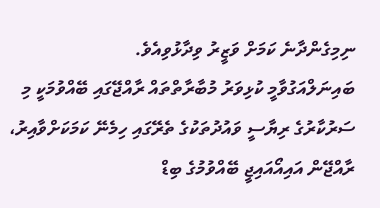ނިމިގެންދާނެ ކަމަށް ވަޒީރު ވިދާޅުވިއެވެ.
ބައިނަލްއަގުވާމީ ކުޅިވަރު މުބާރާތްތައް ރާއްޖޭގައި ބޭއްވުމަކީ މި ސަރުކާރުގެ ރިޔާސީ ވައުދުތަކުގެ ތެރޭގައި ހިމެނޭ ކަމަކަށްވާއިރު، ރާއްޖޭން އައިއޯއައިޖީ ބޭއްވުމުގެ ބިޑް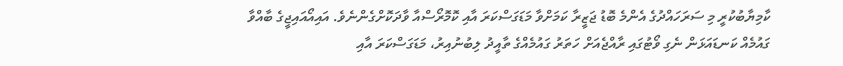ކާމިޔާބުކުރީ މި ސަރަހައްދުގެ އެންމެ ބޮޑު ޖަޒީރާ ކަމަށްވާ މަޑަގަސްކަރަ އާއި ކޮމޮރޯސްއާ ވާދަކޮށްގެންނެވެ. އައިއޯއައިޖީގެ ބާއްވާ ގައުމެއް ކަނޑައަޅަން ނެގި ވޯޓުގައި ރާއްޖެއަށް ހަތަރު ގައުމެއްގެ ތާއީދު ލިބުނުއިރު، މަޑަގަސްކަރަ އާއި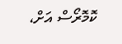ކޮމޮރޯސް އަށް،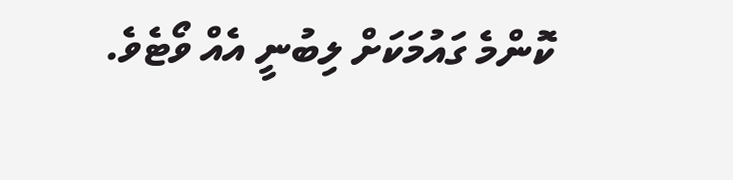ކޮންމެ ގައުމަކަށް ލިބުނީ އެއް ވޯޓެވެ.